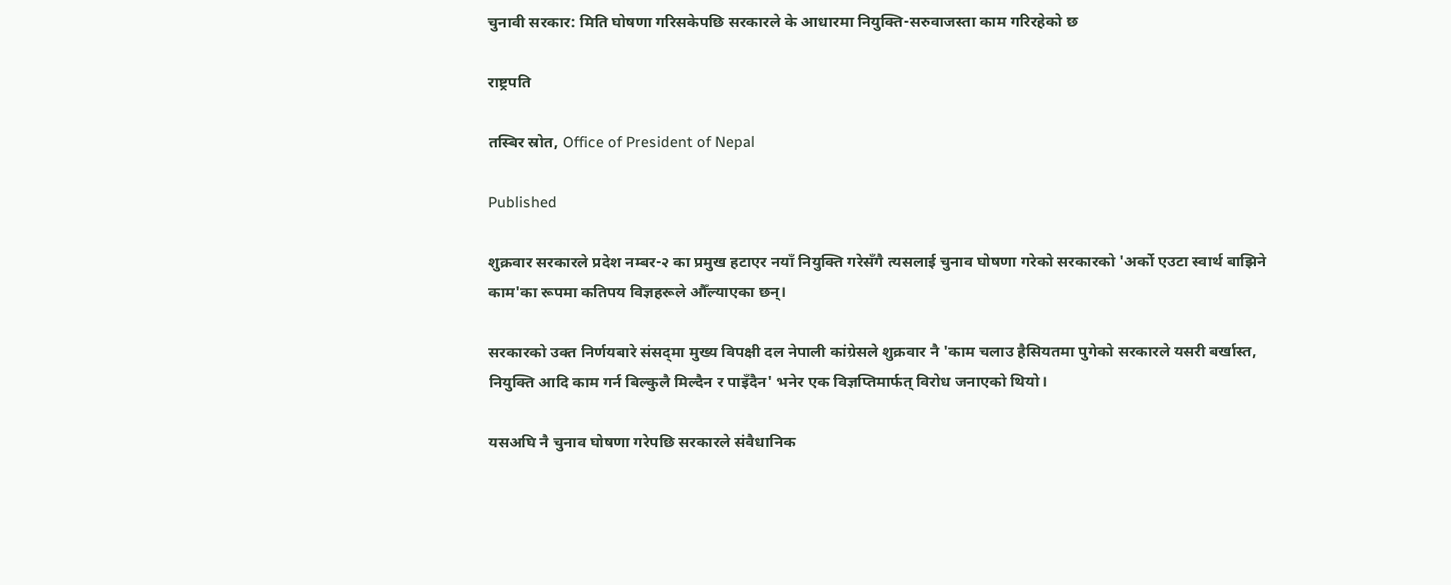चुनावी सरकार: मिति घोषणा गरिसकेपछि सरकारले के आधारमा नियुक्ति-सरुवाजस्ता काम गरिरहेको छ

राष्ट्रपति

तस्बिर स्रोत, Office of President of Nepal

Published

शुक्रवार सरकारले प्रदेश नम्बर-२ का प्रमुख हटाएर नयाँ नियुक्ति गरेसँगै त्यसलाई चुनाव घोषणा गरेको सरकारको 'अर्को एउटा स्वार्थ बाझिने काम'का रूपमा कतिपय विज्ञहरूले औँल्याएका छन्।

सरकारको उक्त निर्णयबारे संसद्‌मा मुख्य विपक्षी दल नेपाली कांग्रेसले शुक्रवार नै 'काम चलाउ हैसियतमा पुगेको सरकारले यसरी बर्खास्त, नियुक्ति आदि काम गर्न बिल्कुलै मिल्दैन र पाइँदैन' भनेर एक विज्ञप्तिमार्फत् विरोध जनाएको थियो।

यसअघि नै चुनाव घोषणा गरेपछि सरकारले संवैधानिक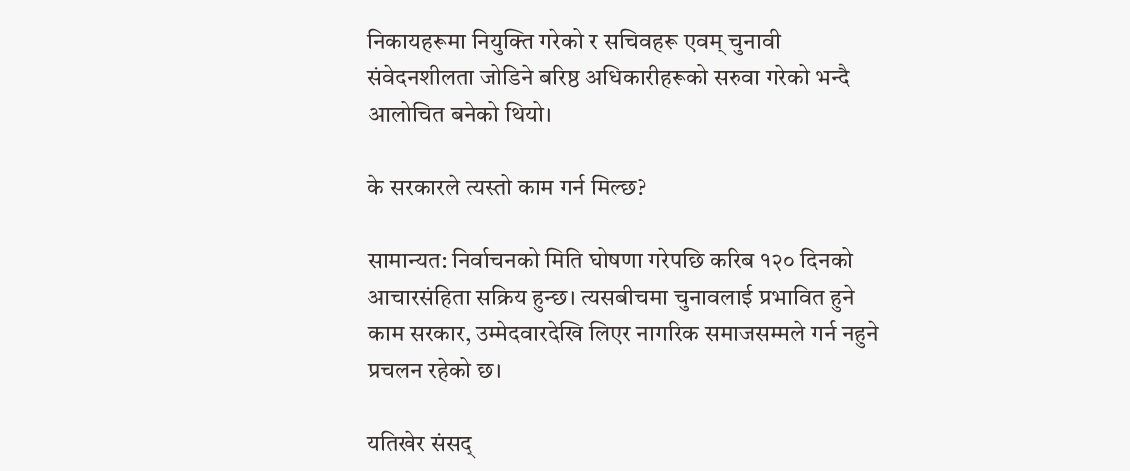निकायहरूमा नियुक्ति गरेको र सचिवहरू एवम् चुनावी संवेदनशीलता जोडिने बरिष्ठ अधिकारीहरूको सरुवा गरेको भन्दै आलोचित बनेको थियो।

के सरकारले त्यस्तो काम गर्न मिल्छ?

सामान्यत: निर्वाचनको मिति घोषणा गरेपछि करिब १२० दिनको आचारसंहिता सक्रिय हुन्छ। त्यसबीचमा चुनावलाई प्रभावित हुने काम सरकार, उम्मेदवारदेखि लिएर नागरिक समाजसम्मले गर्न नहुने प्रचलन रहेको छ।

यतिखेर संसद्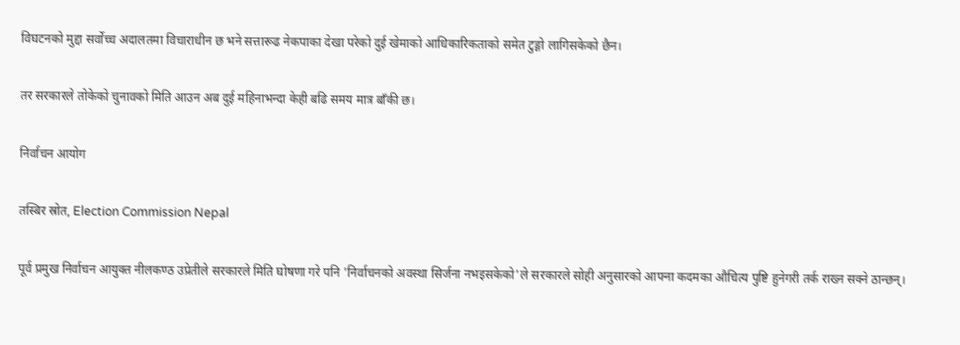विघटनको मुद्दा सर्वोच्च अदालतमा विचाराधीन छ भने सत्तारूढ नेकपाका देखा परेको दुई खेमाको आधिकारिकताको समेत टुङ्गो लागिसकेको छैन।

तर सरकारले तोकेको चुनावको मिति आउन अब दुई महिनाभन्दा केही बढि समय मात्र बाँकी छ।

निर्वाचन आयोग

तस्बिर स्रोत, Election Commission Nepal

पूर्व प्रमुख निर्वाचन आयुक्त नीलकण्ठ उप्रेतीले सरकारले मिति घोषणा गरे पनि 'निर्वाचनको अवस्था सिर्जना नभइसकेको'ले सरकारले सोही अनुसारको आफ्ना कदमका औचित्य पुष्टि हुनेगरी तर्क राख्न सक्ने ठान्छन्।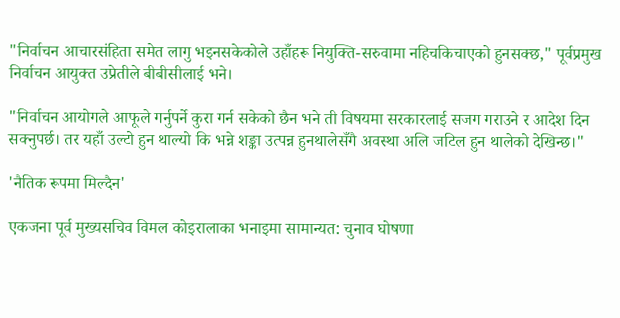"निर्वाचन आचारसंहिता समेत लागु भइनसकेकोले उहाँहरू नियुक्ति-सरुवामा नहिचकिचाएको हुनसक्छ," पूर्वप्रमुख निर्वाचन आयुक्त उप्रेतीले बीबीसीलाई भने।

"निर्वाचन आयोगले आफूले गर्नुपर्ने कुरा गर्न सकेको छैन भने ती विषयमा सरकारलाई सजग गराउने र आदेश दिन सक्नुपर्छ। तर यहाँ उल्टो हुन थाल्यो कि भन्ने शङ्का उत्पन्न हुनथालेसँगै अवस्था अलि जटिल हुन थालेको देखिन्छ।"

'नैतिक रूपमा मिल्दैन'

एकजना पूर्व मुख्यसचिव विमल कोइरालाका भनाइमा सामान्यत: चुनाव घोषणा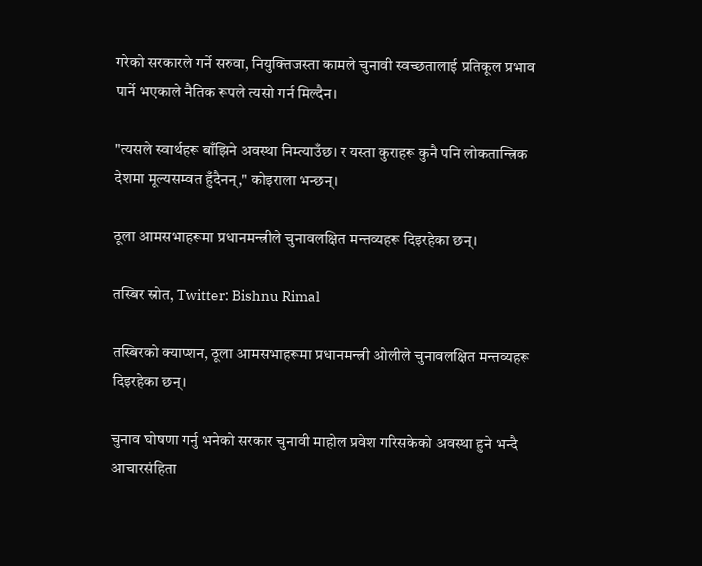गरेको सरकारले गर्ने सरुवा, नियुक्तिजस्ता कामले चुनावी स्वच्छतालाई प्रतिकूल प्रभाव पार्ने भएकाले नैतिक रूपले त्यसो गर्न मिल्दैन।

"त्यसले स्वार्थहरू बाँझिने अवस्था निम्त्याउँछ। र यस्ता कुराहरू कुनै पनि लोकतान्त्रिक देशमा मूल्यसम्वत हुँदैनन्," कोइराला भन्छन्।

ठूला आमसभाहरूमा प्रधानमन्त्रीले चुनावलक्षित मन्तव्यहरू दिइरहेका छन्।

तस्बिर स्रोत, Twitter: Bishnu Rimal

तस्बिरको क्याप्शन, ठूला आमसभाहरूमा प्रधानमन्त्री ओलीले चुनावलक्षित मन्तव्यहरू दिइरहेका छन्।

चुनाव घोषणा गर्नु भनेको सरकार चुनावी माहोल प्रवेश गरिसकेको अवस्था हुने भन्दै आचारसंहिता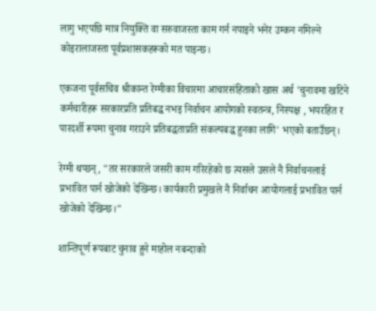लागु भएपछि मात्र नियुक्ति वा सरुवाजस्ता काम गर्न नपाइने भनेर उम्कन नमिल्ने कोइरालाजस्ता पूर्वप्रशासकहरूको मत पाइन्छ।

एकजना पूर्वसचिव श्रीकान्त रेग्मीका विचारमा आचारसंहिताको खास अर्थ 'चुनावमा खटिने कर्मचारीहरू सरकारप्रति प्रतिबद्ध नभइ निर्वाचन आयोगको स्वतन्त्र, निस्पक्ष , भयरहित र पारदर्शी रूपमा चुनाव गराउने प्रतिबद्धताप्रति संकल्पबद्ध हुनका लागि' भएको बताउँछन्।

रेग्मी थप्छन्, "तर सरकारले जसरी काम गरिरहेको छ त्यसले उसले नै निर्वाचनलाई प्रभावित पार्न खोजेको देखिन्छ। कार्यकारी प्रमुखले नै निर्वाचन आयोगलाई प्रभावित पार्न खोजेको देखिन्छ।"

शान्तिपूर्ण रूपबाट चुनाव हुने माहोल नबन्दाको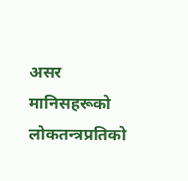असर मानिसहरूको लोकतन्त्रप्रतिको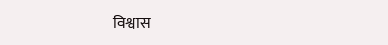विश्वास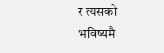र त्यसको भविष्यमै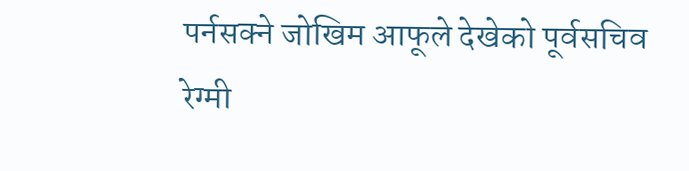पर्नसक्ने जोखिम आफूले देखेको पूर्वसचिव रेग्मी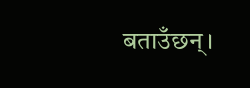बताउँछन्।